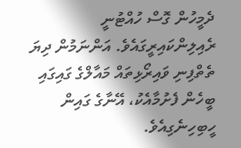ދެމީހުން ގޮސް ހުއްޓުނީ ރެއިލިންކައިރީގައެވެ. އަންނަމުން ދިޔަ ތެތްފިނި ވައިރޯޅިތައް މައާލްގެ ގައިގައި ބީހެން ފެށުމާއެކު، އޭނާގެ ގައިން ހީބިހިނެގިއެވެ.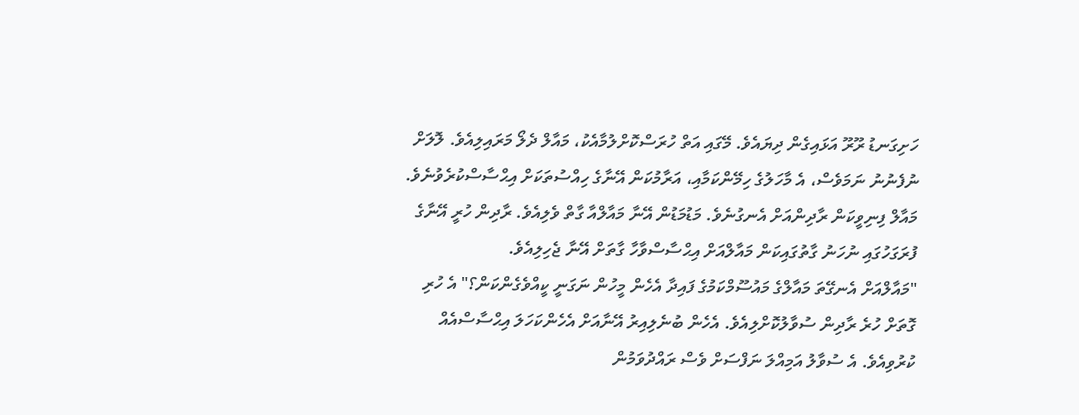ހަށިގަނޑު ރޫރޫ އަޅައިގެން ދިޔައެވެ. މޭގައި އަތް ހުރަސްކޮށްލުމާއެކު، މައާލް ދެލޯ މަރައިލިއެވެ. ލޮލަށް ނުފެނުނު ނަމަވެސް، އެ މާހަލުގެ ހިމޭންކަމާއި، އަރާމުކަން އޭނާގެ ހިއްސުތަކަށް އިޙްސާސްކުރެވުނެވެ. މައާލް ފިނިވީކަން ރާދިންއަށް އެނގުނެވެ. މަޑުމަޑުން އޭނާ މައާލްއާ ގާތް ވެލިއެވެ. ރާދިން ހުރީ އޭނާގެ ފުރަގަހުގައި ނުހަނު ގާތުގައިކަން މައާލްއަށް އިޙްސާސްވާހާ ގާތަށް އޭނާ ޖެހިލިއެވެ.
"މައާލްއަށް އެނގޭތަ މައާލްގެ މައުސޫމްކަމުގެ ފައިދާ އެހެން މީހުން ނަގަނީ ކީއްވެގެންކަން؟" އެ ހުރި ގޮތަށް ހުރެ ރާދިން ސުވާލުކޮށްލިއެވެ. އެހެން ބުނެލިއިރު އޭނާއަށް އެހެންކަހަލަ އިޙްސާސްއެއް ކުރުވިއެވެ. އެ ސުވާލު އަމިއްލަ ނަފްސަށް ވެސް ރައްދުވަމުން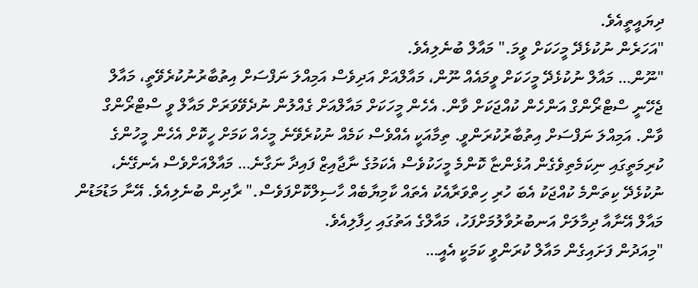ދިޔައީތީއެވެ.
"އަހަރެން ނުކުޅެދޭ މީހަކަށް ވީމަ." މައާލް ބުނެލިއެވެ.
"ނޫން… މައާލް ނުކުޅެދޭ މީހަކަށް ވީމައެއް ނޫން، މައާލްއަށް އަދިވެސް އަމިއްލަ ނަފްސަށް އިތުބާރުނުކުރެވޭތީ، މައާލް ޖެހޭނީ ސްޓްރޯންގް އަންހެން ކުއްޖަކަށް ވާން. އެހެން މީހަކަށް މައާލްއަށް ގެއްލުން ނުދެވޭވަރަށް މައާލް ވީ ސްޓްރޯންގް ވާން. އަމިއްލަ ނަފްސަށް އިތުބާރުކުރަންވީ. ތިމާއަކީ އެއްވެސް ކަމެއް ނުކުރެވޭނެ މީހެއް ކަމަށް ހީކޮށް އެހެން މީހުންގެ ކުރިމަތީގައި ނިކަމެތިވެގެން އުޅެންޏާ ކޮންމެ މީހަކުވެސް އެކަމުގެ ނާޖާއިޒް ފައިދާ ނަގާނެ… މައާލްއަށްވެސް އެނގޭނެ، ނުކުޅެދޭ ކިތަންމެ ކުއްޖަކު އެބަ ހުރި ހިތްވަރާއެކު އެތައް ކާމިޔާބެއް ހާސިލްކޮށްފަވެސް." ރާދިން ބުނެލިއެވެ. އޭނާ މަޑުމަޑުން މައާލް އޭނާއާ ދިމާލަށް އަނބުރުވާލުމަށްފަހު، މައާލްގެ އަތުގައި ހިފާލިއެވެ.
"މިއަދުން ފަށައިގެން މައާލް ކުރަންވީ ކަމަކީ އެއީ…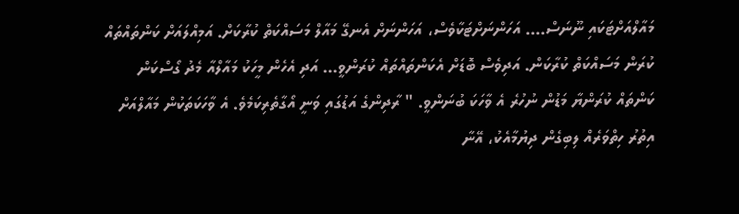މައާލްއަށްޓަކައި ނޫނަސް.... އަހަންނަށްޓަކާވެސް، އަހަންނަށް އެނގޭ މައާލް މަސައްކަތް ކުރާކަށް. އަމިއްލައަށް ކަންތައްތައް ކުރަން މަސައްކަތް ކުރާކަން. އަދިވެސް ބޮޑަށް އެކަންތައްތައް ކުރަންވީ… އަދި އެހެން މީހަކު މައާލްއާ މެދު ގޯސްކަން ކަންތައް ކުރަންޔާ މަޑުން ނުހުރެ އެ ވާހަކަ ބުނަންވީ. " ރާދިންގެ އަޑުގައި ވަނީ އޯގާތެރިކަމެވެ. އެ ވާހަކަތަކުން މައާލްއަށް އިތުރު ހިތްވަރެއް ލިބިގެން ދިޔުމާއެކު، އޭނާ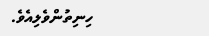ހިނިތުންވެލިއެވެ.